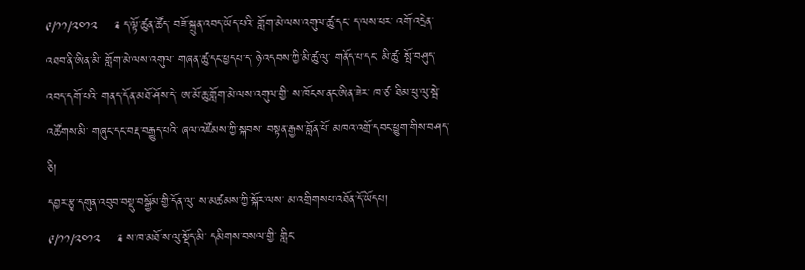༩/༡༡/༢༠༡༢    ༉ ད་ལྟོ་ཚུན་ཚོད་ བཟོ་སྐྲུན་འབད་ཡོད་པའི་ གློག་མེ་ལས་འགུལ་ཚུ་དང་ ད་ལས་ཕར་ འགོ་འདྲེན་འཐབ་ནི་ཨིན་མི་ གློག་མེ་ལས་འགུལ་ གཞན་ཚུ་དང་ཕྱདཔ་ད་ ཉེ་འདབས་ཀྱི་མི་ཚུ་ལུ་ གནོད་པ་དང་ མི་ཚུ་ སྤོ་བཤུད་འབད་དགོ་པའི་ གནད་དོན་མཐོ་ཤོས་དེ་ ཨ་མོ་ཆུ་གློག་མེ་ལས་འགུལ་གྱི་ ས་ཁོངས་ནང་ཨིན་ཟེར་ ཁ་ཙ་ ཐིམ་ཕུ་ལུ་སྦེ་འཚོགས་མི་ གཞུང་དང་བརྡ་བརྒྱུད་པའི་ ཞལ་འཛོམས་ཀྱི་སྐབས་ བསྟན་རྒྱས་བློན་པོ་ མཁའ་འགྲོ་དབང་ཕྱུག་གིས་བཤད་ཅི།
དབྱར་རྩྭ་དགུན་འབུབ་བསྡུ་བསྒྱོམ་གྱི་དོན་ལུ་ ས་མཚམས་ཀྱི་སྐོར་ལས་ མ་འགྲིགསཔ་འཐོན་དོ་ཡོདཔ།
༩/༡༡/༢༠༡༢    ༉ ས་ཁ་མཐོ་ས་ལུ་སྡོད་མི་ དམིགས་བསལ་གྱི་ གླིང་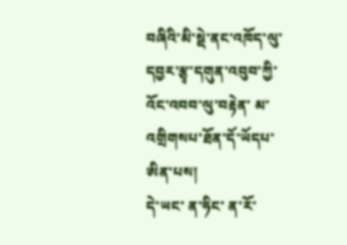བཞིའི་མི་སྡེ་ནང་འཁོད་ལུ་ དབྱར་རྩྭ་དགུན་འབུབ་ཀྱི་ འོང་འབབ་ལུ་བརྟེན་ མ་འགྲིགསཔ་ཐོན་དོ་ཡོདཔ་ཨིན་པས།
དེ་ཡང་ ན་ཧིང་ ན་རོ་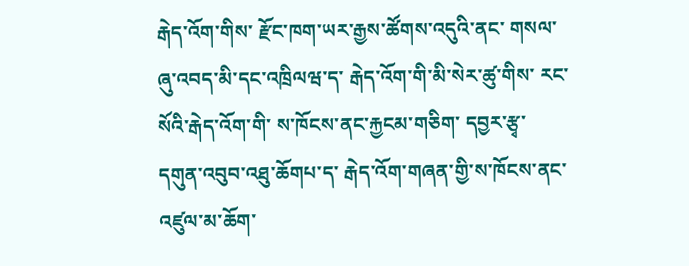རྒེད་འོག་གིས་ རྫོང་ཁག་ཡར་རྒྱས་ཚོགས་འདུའི་ནང་ གསལ་ཞུ་འབད་མི་དང་འཁྲིལཝ་ད་ རྒེད་འོག་གི་མི་སེར་ཚུ་གིས་ རང་སོའི་རྒེད་འོག་གི་ ས་ཁོངས་ནང་རྐྱངམ་གཅིག་ དབྱར་རྩྭ་དགུན་འབུབ་འཐུ་ཆོགཔ་ད་ རྒེད་འོག་གཞན་གྱི་ས་ཁོངས་ནང་ འཛུལ་མ་ཆོག་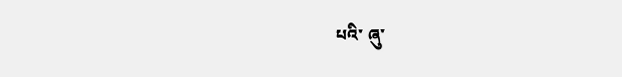པའི་ ཞུ་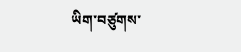ཡིག་བཙུགས་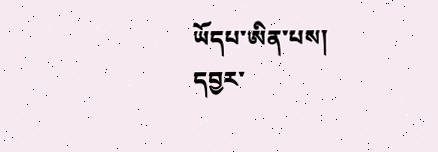ཡོདཔ་ཨིན་པས།
དབྱར་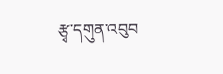རྩྭ་དགུན་འབུབ